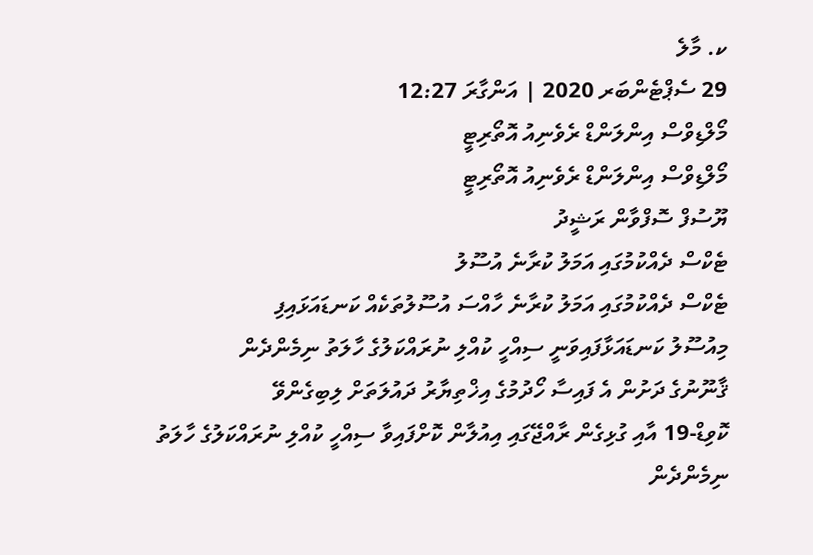ކ. މާލެ
29 ސެޕްޓެންބަރ 2020 | އަންގާރަ 12:27
މޯލްޑިވްސް އިންލަންޑް ރެވެނިއު އޮތޯރިޓީ
މޯލްޑިވްސް އިންލަންޑް ރެވެނިއު އޮތޯރިޓީ
ޔޫސުފް ސޮފްވާން ރަޝީދު
ޓެކްސް ދެއްކުމުގައި އަމަލު ކުރާނެ އުސޫލު
ޓެކްސް ދެއްކުމުގައި އަމަލު ކުރާނެ ހާއްސަ އުސޫލުތަކެއް ކަނޑައަޅައިފި
މިއުސޫލު ކަނޑައަޅާފައިވަނީ ސިއްހީ ކުއްލި ނުރައްކަލުގެ ހާލަތު ނިމެންދެން
ޤާނޫނުގެ ދަށުން އެ ފައިސާ ހޯދުމުގެ އިޚްތިޔާރު ދައުލަތަށް ލިބިގެންވޭ
ކޮވިޑް-19 އާއި ގުޅިގެން ރާއްޖޭގައި އިއުލާން ކޮށްފައިވާ ސިއްހީ ކުއްލި ނުރައްކަލުގެ ހާލަތު ނިމެންދެން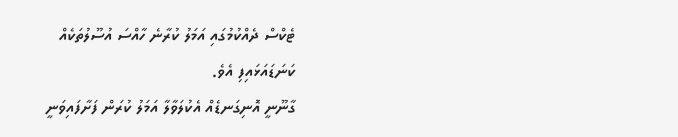ޓެކްސް ދެއްކުމުގައި އަމަލު ކުރާނެ ހާއްސަ އުސޫލުތަކެއް ކަނަޑައަޅައިފި އެވެ.
ގާނޫނީ އޮނިގަނޑެއް އެކުލަވާލާ އަމަލު ކުރަން ފަށާފައިވަނީ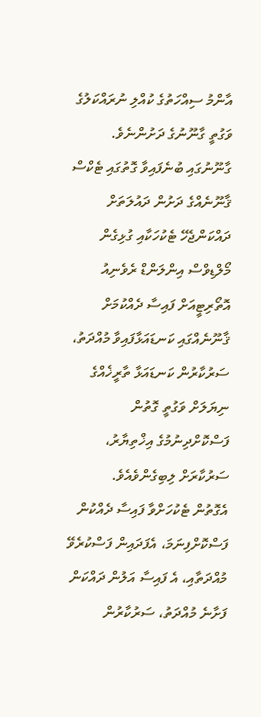އާންމު ސިއްހަތުގެ ކުއްލި ނުރައްކަލުގެ ވަގުތީ ގާނޫނުގެ ދަށުންނެވެ.
ގާނޫނުގައި ބުނެފައިވާ ގޮތުގައި ޓެކްސް ޤާނޫނެއްގެ ދަށުން ދައުލަތަށް ދައްކަންޖެހޭ ޓެކުހަކާއި ގުޅިގެން މޯލްޑިވްސް އިންލަންޑް ރެވެނިއު އޮތޯރިޓީއަށް ފައިސާ ދެއްކުމަށް ޤާނޫނެއްގައި ކަނޑައަޅާފައިވާ މުއްދަތު، ސަރުކާރުން ކަނޑައަޅާ ތާރީޚެއްގެ ނިޔަލަށް ވަގުތީ ގޮތުން ފަސްކޮށްދިނުމުގެ އިޚްތިޔާރު، ސަރުކާރަށް ލިބިގެންވެއެވެ.
އެގޮތުން ޓެކުހަށްވާ ފައިސާ ދެއްކުން ފަސްކޮށްފިނަމަ، އެފަދައިން ފަސްކުރެވޭ މުއްދަތާއި، އެ ފައިސާ އަލުން ދައްކަން ފަށާނެ މުއްދަތު، ސަރުކާރުން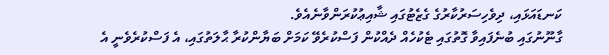ކަނޑައަޅައި، ދިވެހިސަރުކާރުގެ ގެޒެޓުގައި ޝާއިޢުކުރަންވާނެއެވެ.
ގާނޫނުގައި ބުނެފައިވާ ގޮތުގައި ޓެކުހެއް ދެއްކުން ފަސްކުރެވޭ ކަމަށް ބަޔާންކުރާ ޙާލަތުގައި، އެ ފަސްކުރެވެނީ އެ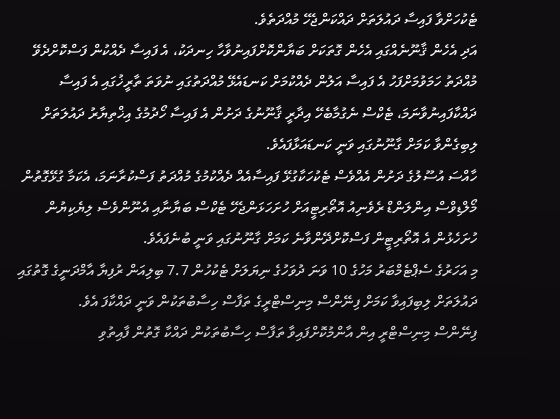ޓެކުހަށްވާ ފައިސާ ދައުލަތަށް ދައްކަންޖެހޭ މުއްދަތެވެ.
އަދި އެހެން ޤާނޫނެއްގައި އެހެން ގޮތަކަށް ބަޔާންކޮށްފައިނުވާހާ ހިނދަކު، އެ ފައިސާ ދެއްކުން ފަސްކޮށްދެވޭ މުއްދަތު ހަމަވުމަށްފަހު އެ ފައިސާ އަލުން ދެއްކުމަށް ކަނޑައެޅޭ މުއްދަތުގައި ނުވަތަ ތާރީޚުގައި އެ ފައިސާ ދައްކާފައިނުވާނަމަ، ޓެކްސް ނެގުމާބެހޭ އިދާރީ ޤާނޫނުގެ ދަށުން އެ ފައިސާ ހޯދުމުގެ އިޚްތިޔާރު ދައުލަތަށް ލިބިގެންވާ ކަމަށް ގާނޫނުގައި ވަނީ ކަނޑައަޅާފައެވެ.
ހާއްސަ އުސޫލުގެ ދަށުން އެއްވެސް ޓެކުހަކާގުޅޭ ފައިސާއެއް ދެއްކުމުގެ މުއްދަތު ފަސްކުރާނަމަ، އެކަމާ ގުޅޭގޮތުން މޯލްޑިވްސް އިންލަންޑް ރެވެނިއު އޮތޯރިޓީއަށް ހުށަހަޅަންޖެހޭ ޓެކްސް ބަޔާނާއި އެނޫންވެސް ލިޔެކިޔުން ހުށަހެޅުން އެ އޮތޯރިޓީން ފަސްކޮށްދޭންވާނެ ކަމަށް ގާނޫނުގައި ވަނީ ބުނެފައެވެ.
މި އަހަރުގެ ސެޕްޓެމްބަރު މަހުގެ 10 ވަނަ ދުވަހުގެ ނިޔަލަށް ޓެކުހުން 7.7 ބިލިއަން ރުފިޔާ އާމްދަނީގެ ގޮތުގައި ދައުލަތަށް ލިބިފައިވާ ކަމަށް ފިނޭންސް މިނިސްޓްރީގެ ތަފާސް ހިސާބުތަކުން ވަނީ ދައްކާފަ އެވެ.
ފިނޭންސް މިނިސްޓްރީ އިން އާންމުކޮށްފައިވާ ތަފާސް ހިސާބުތަކުން ދައްކާ ގޮތުން ފާއިތުވި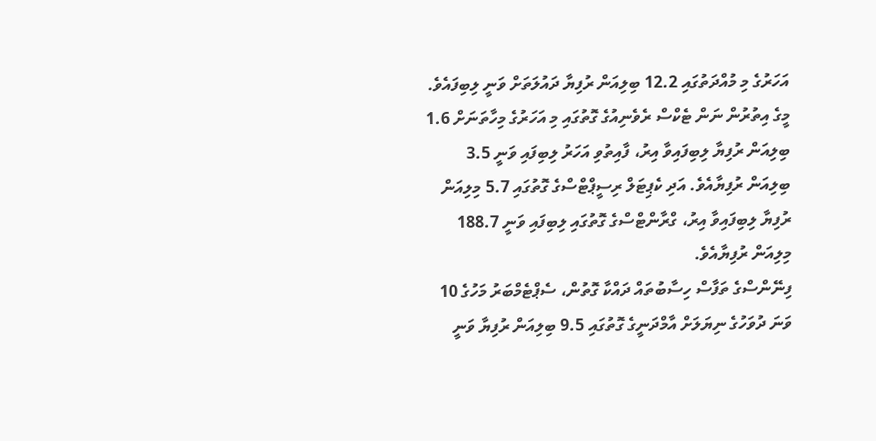އަހަރުގެ މި މުއްދަތުގައި 12.2 ބިލިއަން ރުފިޔާ ދައުލަތަށް ވަނީ ލިބިފައެވެ.
މީގެ އިތުރުން ނަން ޓެކްސް ރެވެނިއުގެ ގޮތުގައި މި އަހަރުގެ މިހާތަނަށް 1.6 ބިލިއަން ރުފިޔާ ލިބިފައިވާ އިރު، ފާއިތުވި އަހަރު ލިބިފައި ވަނީ 3.5 ބިލިއަން ރުފިޔާއެވެ. އަދި ކެޕިޓަލް ރިސީޕްޓްސްގެ ގޮތުގައި 5.7 މިލިއަން ރުފިޔާ ލިބިފައިވާ އިރު، ގްރާންޓްސްގެ ގޮތުގައި ލިބިފައި ވަނީ 188.7 މިލިއަން ރުފިޔާއެވެ.
ފިނޭންސްގެ ތަފާސް ހިސާބުތައް ދައްކާ ގޮތުން، ސެޕްޓެމްބަރު މަހުގެ 10 ވަނަ ދުވަހުގެ ނިޔަލަށް އާމްދަނީގެ ގޮތުގައި 9.5 ބިލިއަން ރުފިޔާ ވަނީ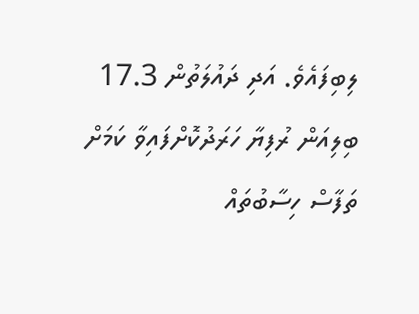ލިބިފައެވެ. އަދި ދައުލަތުން 17.3 ބިލިއަން ރުފިޔާ ހަރަދުކޮށްފައިވާ ކަމަށް ތަފާސް ހިސާބުތައް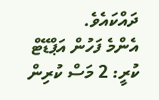ދައްކައެވެ.
އެންމެ ފަހުން އަޕްޑޭޓް ކުރީ: 2 މަސް ކުރިން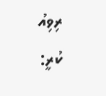ރިވިއު ކުރީ: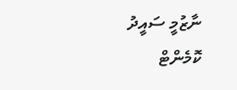ނާޒުމީ ސައީދު
ކޮމެންޓް